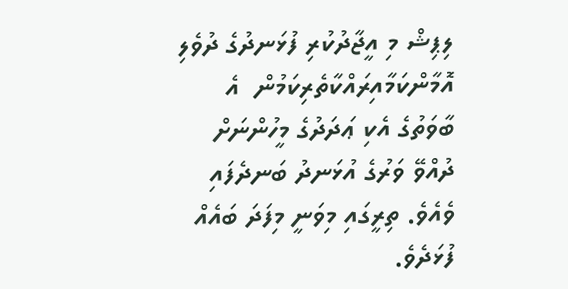ލިޕިޝް މި އީޖާދުކުރި ފުޅަނދުގެ ދުވެލި އޮމާންކަމާއިރައްކާތެރިކަމުން  އެ ބާވަތުގެ އެކި ޢަދަދުގެ މީހުންނަށް ދުއްވޭ ވަރުގެ އުޅަނދު ބަނދެފައި ވެއެވެ. ތިރީގައި މިވަނީ މިފަދަ ބައެއް  ފުޅަދެވެ.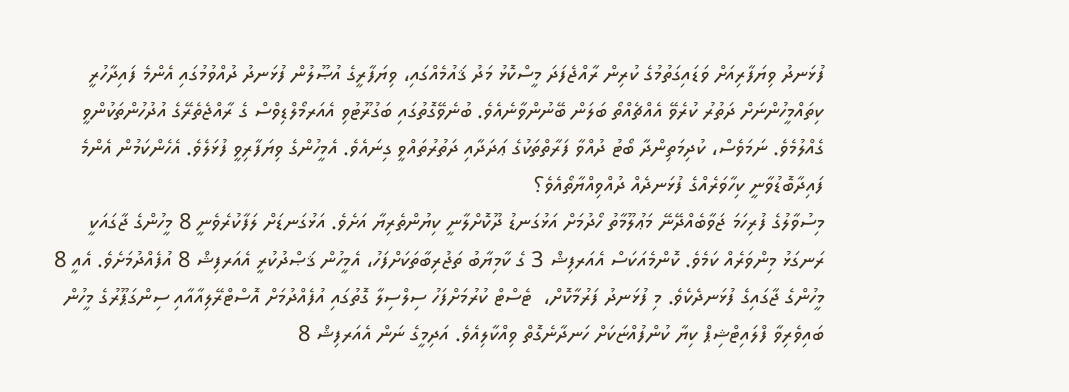ފުޅަނދު ވިޔަފާރިއަށް ވަޑައިގަތުމުގެ ކުރިން ރާއްޖެފަދަ މީސްކޮޅު މަދު ޤައުމެއްގައި، ވިޔަފާރީގެ އުޞޫލުން ފުޅަނދު ދުއްވުމުގައި އެންމެ ފައިދާހުރީ ކިތައްމީހުންނަށް ދަތުރު ކުރެވޭ އެއްޗެއްތޯ ބަލަން ބޭނުންވާނެއެވެ. ބުނެވޭގޮތުގައި ބަގުރޫޓުވި އެއަރމޯލްޑިވްސް ގެ ރާއްޖެތެރޭގެ އުދުހުންތަކުންވީ ގެއްލުމެވެ. ނަމަވެސް، ކުދިމަތިންދާ ބޯޓު ދުއްވާ ފަރާތްތަކުގެ ޢަދަދާއި ދަތުރުތައްވީ ގިނައެވެ. އެމީހުންގެ ވިޔަފާރިވީ ފުޅަލެވެ. އެހެންކަމުން އެންމެ ފައިދާބޮޑުވާނީ ކިހާވަރެއްގެ ފުޅަނދެއް ދުއްވިއްޔާތޯއެވެ؟
މިސުވާލުގެ ފުރިހަމަ ޖަވާބެއްދޭނޭ މަޢުލޫމާތު ހޯދުމަށް އަޅުގަނޑު ދޫކޮށްލާނީ ކިޔުންތެރިޔާ އަށެވެ. އަޅުގަނޑަށް ލަފާކުރެވެނީ 8 މީހުންގެ ޖާގައަކީ ރަނގަޅު މިންވަރެއް ކަމެވެ. ކޮންމެއަކަސް އެއަރފިޝް 3 ގެ ކާމިޔާބު ތަޖުރިބާތަކަށްފަހު، އެމީހުން ޤަޞްދުކުރީ އެއަރފިޝް 8 އުފެއްދުމަށެވެ. އެއީ 8  މީހުންގެ ޖާގައިގެ ފުޅަނދެކެވެ. މި ފުޅަނދު ފަރުމާކޮށް،  ޓެސްޓް ކުރުމަށްފަހު ސިލްސިލާ ގޮތުގައި އުފެއްދުމަށް އޮސްޓްރޭލިއާއާއި ސިންގަޕޫރުގެ މީހުން ބައިވެރިވާ ފްލައިޓްޝިޕް ކިޔާ ކުންފުއްޏަކަށް ހަނދާނެގޮތް ވިއްކާލިއެވެ. އަދިމީގެ ނަން އެއަރފިޝް 8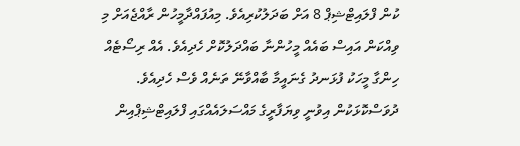ކުން ފްލައިޓްޝިޕް 8 އަށް ބަދަލުކުރިއެވެ. މިއުފައްދާމީހުން ރާއްޖެއަށް މި ވިއްކަން އައިސް ބައެއް މީހުންނާ ބައްދަލުކޮށް ހެދިއެވެ. އެއް ރިސޯޓެއް ހިންގާ މީހަކު ފުޅަނދު ގެނައީމާ ބާއްވާނޭ ތަނެއް ވެސް ހެދިއެވެ. ދުވަސްކޮޅަކުން އިވުނީ ވިޔަފާރީގެ މައްސަލައެއްގައި ފްލައިޓްޝިޕްއިން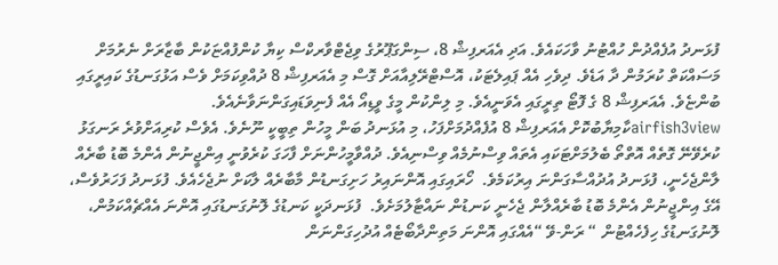ފުޅަނދު އުފެއްދުން ހުއްޓުނު ވާހަކައެވެ. އަދި އެއަރފިޝް 8، ސިންގަޕޫރުގެ ވިޖެޓްވާރކްސް ކިޔާ ކުންފުއްޏަކުން ބާޒާރަށް ނެރުމަށް މަސައްކަތް ކުރަމުން ދާ އަޑެވެ. ދިވެހި އެއް ޕައިލެޓަކު، އޮސްޓްރޭލިއާއަށް ގޮސް މި އެއަރފިޝް 8 ދުއްވިކަމަށް ވެސް އަޅުގަނޑުގެ ކައިރީގައި ބުންޏެވެ. އެއަރފިޝް 8 ގެ ފޮޓޯ ތިރީގައި އެވަނީއެވެ. މި ލިންކުން މީގެ ވީޑިއޯ އެއް ފެނިވަޑައިގަންނަވާނެއެވެ.
airfish3viewކާމިޔާބުކޮށް އެއަރފިޝް 8 އުފެއްދުމަށްފަހު، މި އުޅަނދު ބަން މީހުން ތިބީކީ ނޫނެވެ. އެވެސް ކުރިއަށްވުރެ ރަނގަޅު ކުރެވޭނޭ ގޮތެއް އޮތްތޯ ބެލުމަށްޓަކައި އެތައް ވިސްނުމެއް ވިސްނިއެވެ. ދުއްވާމީހުންނަށް ފާހަގަ ކުރެވުނީ އިންޖީނުން އެންމެ ބޮޑު ބާރެއް ލާންޖެހެނީ، ފުޅަނދު އުދުއްސާގަންނަ އިރުކަމެވެ.  ހޯރައިގައި އޮންނައިރު ހަށިގަނޑުން މާބާރެއް ލާކަށް ނުޖެހެއެވެ. ފުޅަނދު ފަހަރުވެސް،  އޭގެ އިންޖީނުން އެންމެ ބޮޑު ބާރެއްލާން ޖެހެނީ ކަނޑުން ނައްޓާލުމަށެވެ.  ފުޅަނދަކީ ކަނޑުގެ ލޮނުގަނޑުގައި އޮންނަ އެއްޗެއްކަމުން،  ލޮނުގަނޑުގެ ހިފެހެއްޓުން “ ރަން-ވޭ “އެއްގައި އޮންނަ މަތިންދާބޯޓެއް އުދުހިގަންނަން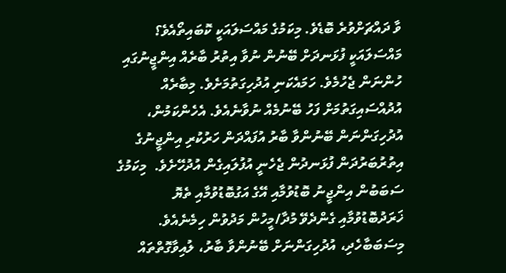ވާ ދައްޗަށްވުރެ ބޮޑެވެ. މިކަމުގެ މައްސަލައަކީ ކޮބައިތޯއެވެ؟
މައްސަލައަކީ ފުޅަނދަށް ބޭނުން ނުވާ އިތުރު ބާރެއް އިންޖީނުގައި ހުންނަން ޖެހުމެވެ. ހަމައެކަނި އުދުހިގަތުމަށެވެ. މިބާރެއް އުދުއްސައިގަތުމަށް ފަހު ބޭނުމެއް ނުވާނެއެވެ. އެހެންކަމުން،  އުދުހިގަންނަން ބޭނުންވާ ބާރު އުފައްދަން ހަރުކުރި އިންޖީނުގެ އިތުރުބަރުދަން ފުޅަނދުން ޖެހެނީ އުފުލައިގެން އުދުހޭށެވެ.  މިކަމުގެ ސަބަބުން އިންޖީނު ބޮޑުވުމާއި އޭގެ އަގުބޮޑުވުމާއި ތެޔޮ ޚަރަދުބޮޑުވުމާއި ގެންދެވޭ މުދާ/މީހުން މަދުވުން ހިމެނެއެވެ.  މިސަބަބާހެދި، އުދުހިގަންނަށް ބޭނުންވާ ބާރު، ލުއިވާގޮތްތައް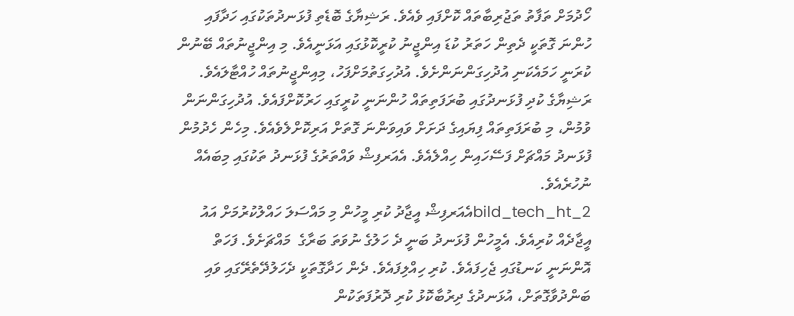ހޯދުމަށް ތަފާތު ތަޖުރިބާތައް ކޮށްފައި ވެއެވެ. ރަޝިޔާގެ ބޮޑެތި ފުޅަނދުތަކުގައި ހަދާފައި ހުންނަ ގޮތަކީ ދެތިން ހަތަރު ކުޑަ އިންޖީނު ކުރީކޮޅުގައި އަޅަނީއެވެ. މި އިންޖީނުތައް ބޭނުން ކުރަނީ ހަމައެކަނި އުދުހިގަންނަންށެވެ. އުދުހިގަތުމަށްފަހު، މިއިންޖީނުތައް ހުއްޓާލައެވެ. ރަޝިޔާގެ ކުދި ފުޅަނދުގައި ބުރަފަތިތައް ހުންނަނީ ކުރީގައި ހަރުކޮށްފައެވެ. އުދުހިގަންނަން ވުމުން، މި ބުރަފަތިތައް ފިޔައިގެ ދަށަށް ވައިވަންނަ ގޮތަށް އަރިކޮށްލެވެއެވެ. މިހެން ހެދުމުން ފުޅަނދު މައްޗަށް ފަސޭހައިން ހިއްލެއެވެ. އެއަރފިޝް ވައްތަރުގެ ފުޅަނދު ތަކުގައި މިބައެއް ނުހުރެއެވެ.
bild_tech_ht_2އެއަރފިޝް އީޖާދު ކުރި މީހުން މި މައްސަލަ ހައްލުކުރުމަށް އައު އީޖާދެއް ކުރިއެވެ. އެމީހުން ފުޅަނދު ބަނީ ދެ ހަލުގެ ނުވަތަ ބަރާގެ  މައްޗަށެވެ. ފަހަތް އޮންނަނީ ކަނޑުގައި ޖެހިފައެވެ. ކުރި ހިއްލިފައެވެ. ދެން ހަދާގޮތަކީ ދެހަލުދޭތެރޭގައި ވައި ބަންދުވާގޮތަށް، އުޅަނދުގެ ދިރުބާކޮޅު ކުރި ދޮރުފަތަކުން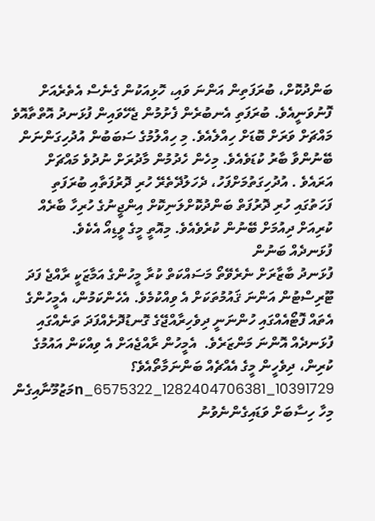ބަންދުކޮށް، ބުރަފަތިން އަންނަ ވައި، ހޮޅިއަކުން ގެނެސް އެތެރެއަށް ފޮނުވަނީއެވެ. ބުރަފަތި އެނބުރެން ފެށުމުން ޖެހޭވައިން ފުޅަނދު އޮތްތާއޮވެ މައްޗަށް ވަރަށް ބޮޑަށް ހިއްލެއެވެ. މި ހިއްލުމުގެ ސަބަބުން އުދުހިގަންނަން ބޭނުންވާ ބާރު ކުޑަވެއެވެ. މިހެން ހެދުމުން މާދުރަށް ނުދުވެ މައްޗަށް އަރައެވެ . އުދުހިގަތުމަށްފަހު، ދެހަލުދޭތެރޭ ހުރި ދޮރުފަތާއި ބުރަފަތި ފަހަތުގައި ހުރި ދޮރުފަތް ބަންދުކޮށްލަނިކޮށް އިންޖީނުގެ ހުރިހާ ބާރެއް ކުރިއަށް ދިއުމަށް ބޭނުން ކުރެވެއެވެ. މިއޮތީ މީގެ ވީޑިއޯ އެކެވެ.
ފުޅަނދެއް ބަނުން
ފުޅަނދު ބާޒާރަށް ނެރެވޭތޯ މަސައްކަތް ކުރާ މީހުންގެ އަމާޒަކީ ރާއްޖެ ފަދަ ޓޫރިސްޓުން އަންނަ ޤައުމުތަކަށް އެ ވިއްކުމެވެ. އެހެންކަމުން، އެމީހުންގެ އެތައް ފޮޓޯއެއްގައި ހުންނަނީ ދިވެހިރާއްޖޭގެ ގޮނޑުދޮށެއްފަދަ ތަނެއްގައި ފުޅަނދެއް އޮންނަ މަންޒަރެވެ.  އެމީހުން ރާއްޖެއަށް އެ ވިއްކަން އައުމުގެ ކުރިން، ދިވެހީން މީގެ އެއްޗެއް ބަންނަމާތޯއެވެ؟
10391729_1282404706381_6575322_nމަޒުމޫނާއިގެން މިހާ ހިސާބަށް ވަޑައިގެންނެވުނު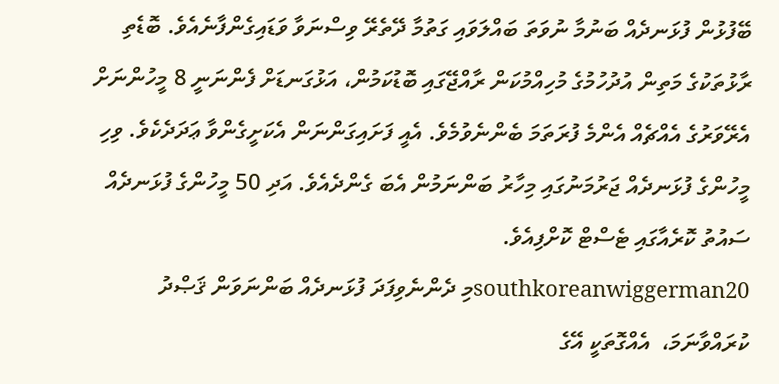ބޭފުޅުން ފުޅަނދެއް ބަނުމާ ނުވަތަ ބައްލަވައި ގަތުމާ ދޭތެރޭ ވިސްނަވާ ވަޑައިގެންފާނެއެވެ. ބޮޑެތި ރާޅުތަކުގެ މަތިން އުދުހުމުގެ މުހިއްމުކަން ރާއްޖޭގައި ބޮޑުކަމުން، އަޅުގަނޑަށް ފެންނަނީ 8 މީހުންނަށް އެރޭވަރުގެ އެއްޗެއް އެންމެ ފުރަތަމަ ބެންނެވުމެވެ. އެއީ ފަށައިގަންނަން އެކަށީގެންވާ ޢަދަދެކެވެ. ވިހި މީހުންގެ ފުޅަނދެއް ޖަރުމަނުގައި މިހާރު ބަންނަމުން އެބަ ގެންދެއެވެ. އަދި 50 މީހުންގެ ފުޅަނދެއް ސައުތު ކޮރެއާގައި ޓެސްޓް ކޮށްފިއެވެ.
southkoreanwiggerman20މި ދެންނެވިފަދަ ފުޅަނދެއް ބަންނަވަން ޤަޞްދު ކުރައްވާނަމަ،  އެއްގޮތަކީ އޭގެ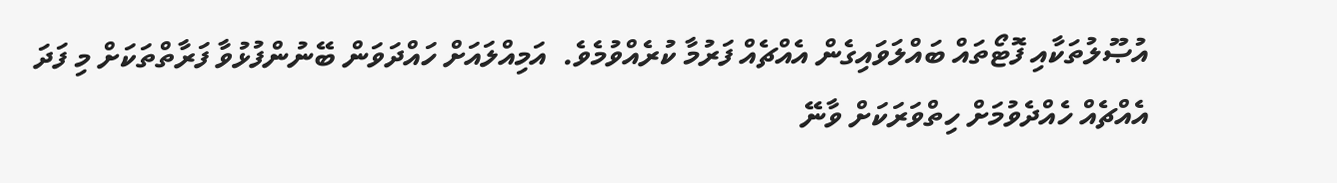އުޞޫލުތަކާއި ފޮޓޯތައް ބައްލަވައިގެން އެއްޗެއް ފަރުމާ ކުރެއްވުމެވެ.  އަމިއްލައަށް ހައްދަވަން ބޭނުންފުޅުވާ ފަރާތްތަކަށް މި ފަދަ އެއްޗެއް ހެއްދެވުމަށް ހިތްވަރަކަށް ވާނޭ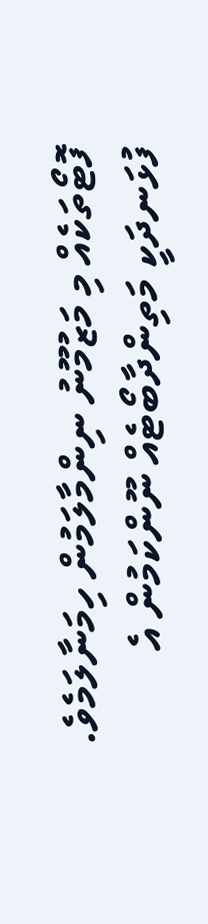ފޮޓޯތަކެއް މި މަޒުމޫނު ނިންމާލަމުން ހިމަނާލަމެވެ. ފުޅަނދަކީ މަތިންދާބޯޓެއް ނޫންކަމުން އެ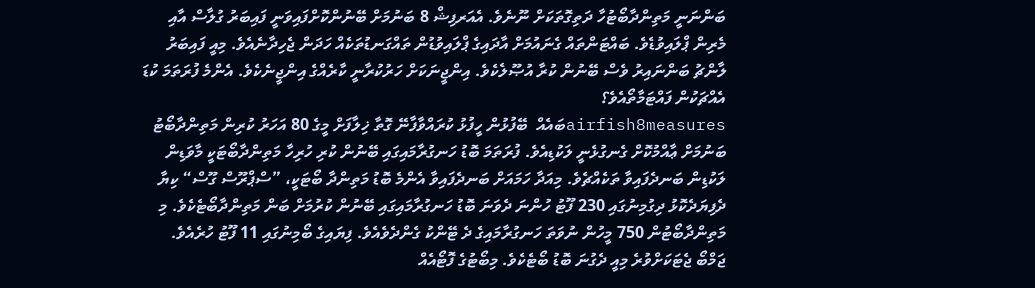ބަންނަނީ މަތިންދާބޯޓުހާ ދަތިގޮތަކަށް ނޫނެވެ. އެއަރފިޝް 8 ބަނުމަށް ބޭނުންކޮށްފައިވަނީ ފައިބަރު ގުލާސް އާއި މެރިން ޕްލައިވުޑެވެ. ބައްޓަންތައް ގެނައުމަށް އާދައިގެ ޕްލައިވުޑުން ތައްގަނޑުތަކެއް ހަދަން ޖެހިދާނެއެވެ. މިއީ ފައިބަރު ލާންޗު ބަންނައިރު ވެސް ބޭނުން ކުރާ އުޞޫލެކެވެ. އިންޖީނަކަށް ހަރުކުރާނީ ކާރެއްގެ އިންޖީނެކެވެ. އެންމެ ފުރަތަމަ ކުޑަ އެއްޗަކުން ފައްޓަމާތޯއެވެ؟
airfish8measuresބައެއް  ބޭފުޅުން ހީފުޅު ކުރައްވާފާނޭ ގޮތާ ޚިލާފަށް މީގެ 80 އަހަރު ކުރިން މަތިންދާބޯޓު ބަނުމަށް ޢާއްމުކޮށް ގެނގުޅެނީ ލަކުޑިއެވެ. ފުރަތަމަ ބޮޑު ހަނގުރާމައިގައި ބޭނުން ކުރި ހުރިހާ މަތިންދާބޯޓަކީ މާވަޑިން ލަކުޑިން ބަނދެފައިވާ ތަކެއްޗެވެ. މިއަދާ ހަމައަށް ބަނދެފައިވާ އެންމެ ބޮޑު މަތިންދާ ބޯޓަކީ، ”ސްޕްރޫސް ގޫސް“ ކިޔާ ދެފިޔަދެކޮޅު ދިގުމިނުގައި 230 ފޫޓު ހުންނަ ދެވަނަ ބޮޑު ހަނގުރާމައިގައި ބޭނުން ކުރުމަށް ބަން މަތިންދާބޯޓެކެވެ. މި މަތިންދާބޯޓުން 750 މީހުން ނުވަތަ ހަނގުރާމައިގެ ދެ ޓޭންކު ގެންދެވެއެވެ. ފިޔައިގެ ބޯމިނުގައި 11 ފޫޓު ހުރެއެވެ. ޖަމްބޯ ޖެޓަކަށްވުރެ މިއީ ދެގުނަ ބޮޑު ބޯޓެކެވެ. މިބޯޓުގެ ފޮޓޯއެއް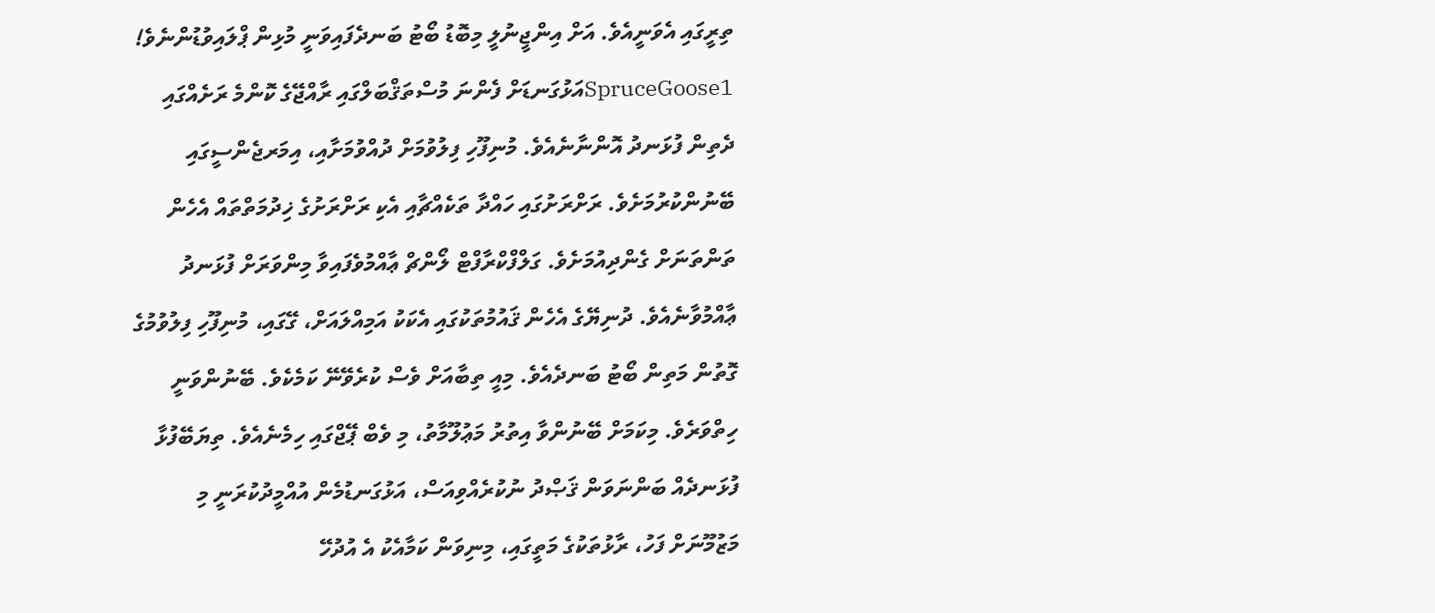ތިރީގައި އެވަނީއެވެ. އަށް އިންޖީނުލީ މިބޮޑު ބޯޓު ބަނދެފައިވަނީ މުޅިން ޕްލައިވުޑުންނެވެ!
SpruceGoose1އަޅުގަނޑަށް ފެންނަ މުސްތަޤްބަލްގައި ރާއްޖޭގެ ކޮންމެ ރަށެއްގައި ދެތިން ފުޅަނދު އޮންނާނެއެވެ. މުނިފޫހި ފިލުވުމަށް ދުއްވުމަށާއި، އިމަރޖެންސީގައި ބޭނުންކުރުމަށެވެ. ރަށްރަށުގައި ހައްދާ ތަކެއްޗާއި އެކި ރަށްރަށުގެ ޚިދުމަތްތައް އެހެން ތަންތަނަށް ގެންދިއުމަށެވެ. ގަލްފްކްރާފްޓް ލޯންޗް ޢާއްމުވެފައިވާ މިންވަރަށް ފުޅަނދު ޢާއްމުވާނެއެވެ. ދުނިޔޭގެ އެހެން ޤައުމުތަކުގައި އެކަކު އަމިއްލައަށް، ގޭގައި، މުނިފޫހި ފިލުވުމުގެ ގޮތުން މަތިން ބޯޓު ބަނދެއެވެ. މިއީ ތިބާއަށް ވެސް ކުރެވޭނޭ ކަމެކެވެ. ބޭނުންވަނީ ހިތްވަރެވެ. މިކަމަށް ބޭނުންވާ އިތުރު މަޢުލޫމާތު، މި ވެބް ޕޭޖްގައި ހިމެނެއެވެ. ތިޔަބޭފުޅާ ފުޅަނދެއް ބަންނަވަން ޤަޞްދު ނުކުރެއްވިއަސް، އަޅުގަނޑުމެން އުއްމީދުކުރަނީ މި މަޒުމޫނަށް ފަހު، ރާޅުތަކުގެ މަތީގައި، މިނިވަން ކަމާއެކު އެ އުދުހޭ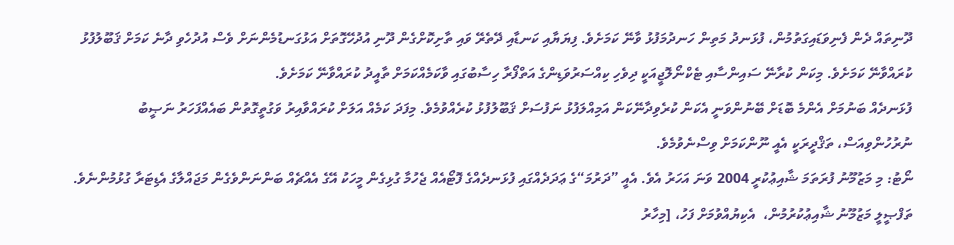ދޫނިތައް ދެން ފެނިވަޑައިގަތުމުން، ފުޅަނދު މަތިން ހަނދުމަފުޅު ވާނޭ ކަމަށެވެ. ފިޔަޔާއި ކަނޑާއި ދޭތެރޭ ވައި ތާށިކޮށްގެން ދޫނި އުދުހޭގޮތަށް އަޅުގަނޑުމެންނަށް ވެސް އުދުހެވި ދާނެ ކަމަށް ޤަބޫލުފުޅު ކުރައްވާނޭ ކަމަށެވެ. މިކަން ކުރާނޭ ސައިންސާއި ޓެކްނޯލޮޖީއަކީ ދިވެހި ކިއްސަރުވަޑިންގެ އަތްފޯރާ ހިސާބުގައި ވާކަމެއްކަމަށް ތާއީދު ކުރައްވާނޭ ކަމަށެވެ.
ފުޅަނދެއް ބަނުމަށް އެންމެ ބޮޑަށް ބޭނުންވަނީ އެކަން ކުރެވިދާނޭކަން އަމިއްލަފުޅު ނަފުސަށް ޤަބޫލުފުޅު ކުރެއްވުމެވެ. މިފަދަ ކަމެއް އަލަށް ކުރައްވާއިރު ވަގުތީގޮތުން ބައެއްފަހަރު ނަޞީބު ނުރުހުންވިއަސް، ތަޤްދީރަކީ އެއީ ނޫންކަމަށް ވިސްނެވުމެވެ.
ނޯޓު: މި މަޒުމޫނު ފުރަތަމަ ޝާއިޢުކުރީ 2004 ވަނަ އަހަރު އެވެ. އެއީ ”ދަރުމަ“ގެ ޢަދަދެއްގައި ފުޅަނދެއްގެ ފޮޓޯއެއް ޖެހުމާ ގުޅިގެން މީހަކު އޭގެ އެއްޗެއް ބަންނަންވެގެން މަޖައްލާގެ އެޑިޓަރާ ގުޅުމުންނެވެ. ތަފްޞީލީ މަޒުމޫނު ޝާއިޢުކުރުމުން،  އެކިޔުއްވުމަށް ފަހު، [މިހާރު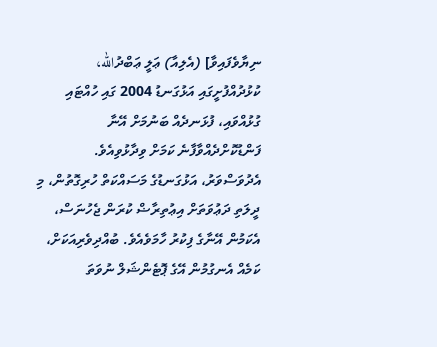ނިޔާވެފައިވާ] (އެލިއާ) ޢަލީ ޢަބްދުالله، ކުޅުދުއްފުށީގައި އަޅުގަނޑު 2004 ގައި ހުއްޓައި ގުޅުއްވައި، ފުޅަނދެއް ބަނުމަށް އޭނާ ފަންޑުކޮށްދެއްވާފާނެ ކަމަށް ވިދާޅުވިއެވެ. އެދުވަސްވަރު، އަޅުގަނޑުގެ މަސައްކަތް ހުރިގޮތުން، މި ދީލަތި ދަޢުވަތަށް އިޢުތިރާޟް ކުރަން ޖެހުނަސް، އެކަމުން އޭނާގެ ފިކުރު ހާމަވެއެވެ. ބުއްދިވެރިއަކަށް، ކަމެއް އެނގުމުން އޭގެ ޕޮޓެންޝަލް ނުވަތަ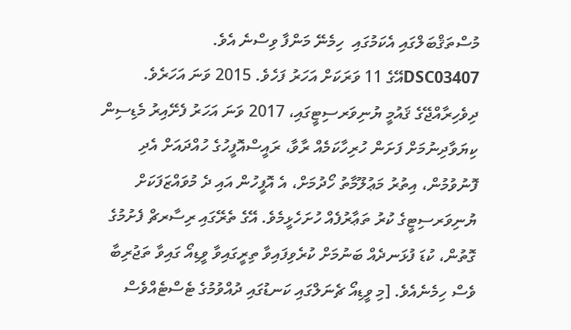މުސްތަޤްބަލްގައި އެކަމުގައި  ހިމެނޭ މަންފާ ވިސްނެ އެވެ.
DSC03407އޭގެ 11 ވަރަކަށް އަހަރު ފަހެވެ. 2015 ވަނަ އަހަރެވެ. ދިވެހިރާއްޖޭގެ ޤައުމީ ޔުނިވަރސިޓީގައި، 2017 ވަނަ އަހަރު ފެށޭއިރު މެޑިސިން ކިޔަވާދިނުމަށް ފަށަން ހުރިހާކަމެއް ރާވާ، ރައީސްއޮފީހުގެ ހުއްދައަށް އެދި ފޮނުވުމުން، އިތުރު މަޢުލޫމާތު ހޯދުމަށް، އެ އޮފީހުން އައި ދެ މުވައްޒަފަކަށް ޔުނިވަރސިޓީގެ ކުރު ތަޢާރުފެއް ހުށަހެޅީމެވެ. އޭގެ ތެރޭގައި ރިސާރޗް ފެށުމުގެ ގޮތުން، ކުޑަ ފުޅަނދެއް ބަނުމަށް ކުރެވިފައިވާ ތިރީގައިވާ ވީޑިއޯ ގައިވާ ތަޖުރިބާ ވެސް ހިމެނެއެވެ. [މި ވީޑިއޯ ޗެނަލްގައި ކަނޑުގައި ދުއްވުމުގެ ޓެސްޓެއްވެސް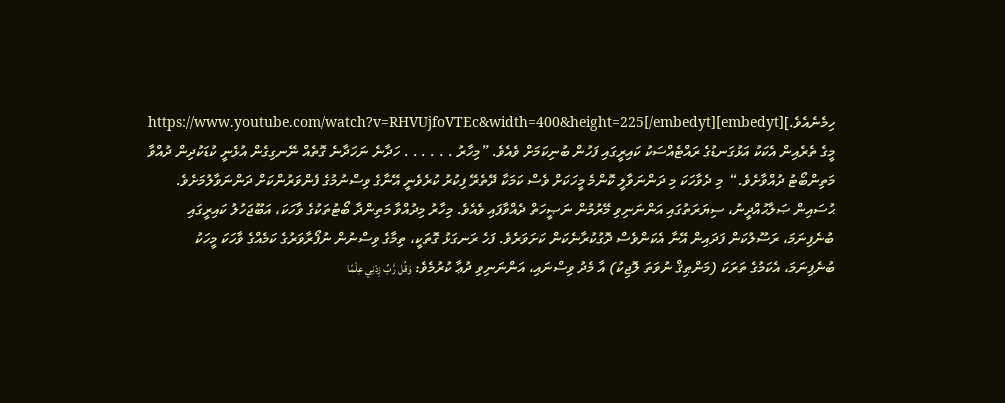ހިމެނެއެވެ.][embedyt]https://www.youtube.com/watch?v=RHVUjfoVTEc&width=400&height=225[/embedyt]
މީގެ ތެރެއިން އެކަކު އަޅުގަނޑުގެ ރައްޓެއްސަކު ކައިރީގައި ފަހުން ބުނިކަމަށް ވެއެވެ. ”މިހާރު . . . . . . ހަދާނެ ނަހަދާނެ ގޮތެއް ނޭނގިގެން އުޅެނީ ކުޑަކުދިން ދުއްވާ މަތިންބޯޓު ދުއްވާށެވެ.“  މި ދެވާހަކަ މި ދަންނަވާލީ ކޮންމެ މީހަކަށް ވެސް ކަމަކާ ދޭތެރޭ ފިކުރު ކުރެވެނީ އޭނާގެ ވިސްނުމުގެ ފެންވަރުންކަށް ދަންނަވާލުމަށެވެ.  ޙުސައިން ޞަލާޙުއްދީނު، ސިޔަރަތުގައި އަންނަނިވި މޭރުމުން ނަޞީހަތް ދެއްވާފައި ވެއެވެ. މިހާރު މިދުއްވާ މަތިންދާ ބޯޓުތަކުގެ ވާހަކަ، އަބޫޖަހުލު ކައިރީގައި ބުނެފިނަމަ، ރަސޫލުކަން ފަދައިން އޭނާ އެކަންވެސް ދޮގުކުރާނެކަން ކަށަވަރެވެ. ފަހެ ރަނގަޅު ގޮތަކީ، ތިމާގެ ވިސްނުން ނުފޯރާވަރުގެ ކަމެއްގެ ވާހަކަ މީހަކު ބުނެފިނަމަ، އެކަމުގެ ތަރަކަ (މަންޠިޤް ނުވަތަ ލޮޖިކު) އާ މެދު ވިސްނައި، އަންނަނިވި ދުޢާ ކުރުމެވެ: وَقُل رَّبِّ زِدْنِي عِلْمًا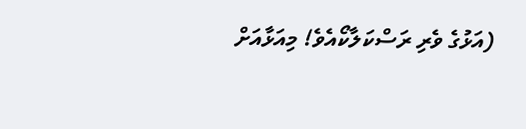(އަޅުގެ ވެރި ރަސްކަލާކޯއެވެ! މިއަޅާއަށް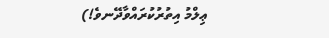ޢިލްމު އިތުރުކުރައްވާދޭނވެ!)